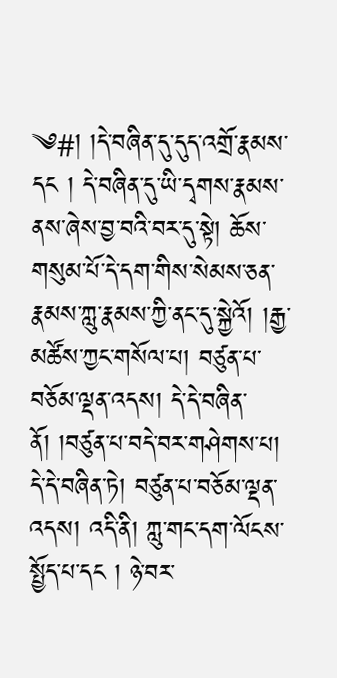༄#། །དེ་བཞིན་དུ་དུད་འགྲོ་རྣམས་དང ། དེ་བཞིན་དུ་ཡི་དྭགས་རྣམས་ནས་ཞེས་བྱ་བའི་བར་དུ་སྟེ། ཆོས་གསུམ་པོ་དེ་དག་གིས་སེམས་ཅན་རྣམས་ཀླུ་རྣམས་ཀྱི་ནང་དུ་སྐྱེའོ། །རྒྱ་མཚོས་ཀྱང་གསོལ་པ། བཙུན་པ་བཅོམ་ལྡན་འདས། དེ་དེ་བཞིན་ནོ། །བཙུན་པ་བདེ་བར་གཤེགས་པ། དེ་དེ་བཞིན་ཏེ། བཙུན་པ་བཅོམ་ལྡན་འདས། འདི་ནི། ཀླུ་གང་དག་ལོངས་སྤྱོད་པ་དང ། ཉེ་བར་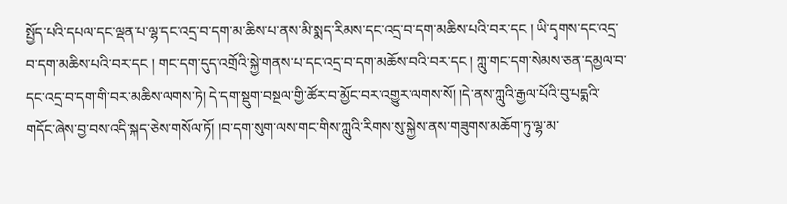སྤྱོད་པའི་དཔལ་དང་ལྡན་པ་ལྷ་དང་འདྲ་བ་དག་མ་ཆིས་པ་ནས་མི་སྨད་རིམས་དང་འདྲ་བ་དག་མཆིས་པའི་བར་དང ། ཡི་དྭགས་དང་འདྲ་བ་དག་མཆིས་པའི་བར་དང ། གང་དག་དུད་འགྲོའི་སྐྱེ་གནས་པ་དང་འདྲ་བ་དག་མཆོས་བའི་བར་དང ། ཀླུ་གང་དག་སེམས་ཅན་དམྱལ་བ་དང་འདྲ་བ་དག་གི་བར་མཆིས་ལགས་ཏེ། དེ་དག་སྡུག་བསྔལ་གྱི་ཚོར་བ་མྱོང་བར་འགྱུར་ལགས་སོ། །དེ་ནས་ཀླུའི་རྒྱལ་པོའི་བུ་པདྨའི་གདོང་ཞེས་བྱ་བས་འདི་སྐད་ཅེས་གསོལ་ཏོ། །བ་དག་སུག་ལས་གང་གིས་ཀླུའི་རིགས་སུ་སྐྱེས་ནས་གཟུགས་མཆོག་ཏུ་ལྷ་མ་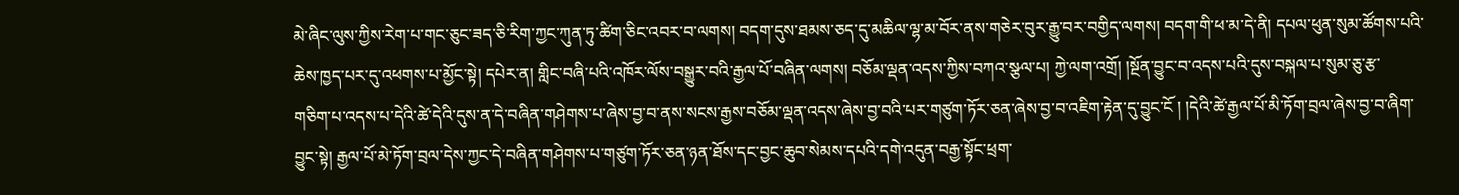མེ་ཞིང་ལུས་ཀྱིས་རེག་པ་གང་ཅུང་ཟད་ཅི་རིག་ཀྱང་ཀུན་ཏུ་ཚིག་ཅིང་འབར་བ་ལགས། བདག་དུས་ཐམས་ཅད་དུ་མཆིལ་ལྷ་མ་བོར་ནས་གཅེར་བུར་རྒྱུ་བར་བགྱིད་ལགས། བདག་གི་ཕ་མ་དེ་ནི། དཔལ་ཕུན་སུམ་ཚོགས་པའི་ཆེས་ཁྱད་པར་དུ་འཕགས་པ་མྱོང་སྟེ། དཔེར་ན། གླིང་བཞི་པའི་འཁོར་ལོས་བསྒྱུར་བའི་རྒྱལ་པོ་བཞིན་ལགས། བཅོམ་ལྡན་འདས་ཀྱིས་བཀའ་སྩལ་པ། ཀྱེ་ལག་འགྲོ། །སྔོན་བྱུང་བ་འདས་པའི་དུས་བསྐལ་པ་སུམ་ཅུ་རྩ་
གཅིག་པ་འདས་པ་དེའི་ཚེ་དེའི་དུས་ན་དེ་བཞིན་གཤེགས་པ་ཞེས་བྱ་བ་ནས་སངས་རྒྱས་བཅོམ་ལྡན་འདས་ཞེས་བྱ་བའི་པར་གཙུག་ཏོར་ཅན་ཞེས་བྱ་བ་འཇིག་རྟེན་དུ་བྱུང་ངོ ། །དེའི་ཚེ་རྒྱལ་པོ་མི་ཏོག་བྲལ་ཞེས་བྱ་བ་ཞིག་བྱུང་སྟེ། རྒྱལ་པོ་མེ་ཏོག་བྲལ་དེས་ཀྱང་དེ་བཞིན་གཤེགས་པ་གཙུག་ཏོར་ཅན་ཉན་ཐོས་དང་བྱང་ཆུབ་སེམས་དཔའི་དགེ་འདུན་བརྒྱ་སྟོང་ཕྲག་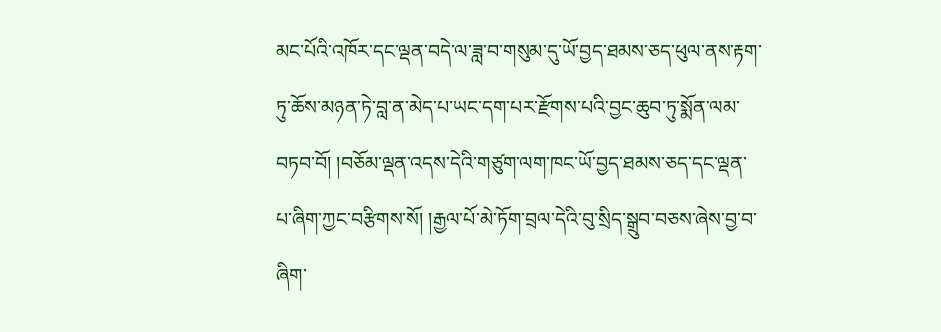མང་པོའི་འཁོར་དང་ལྡན་བདེ་ལ་ཟླ་བ་གསུམ་དུ་ཡོ་བྱད་ཐམས་ཅད་ཕུལ་ནས་རྟག་ཏུ་ཆོས་མཉན་ཏེ་བླ་ན་མེད་པ་ཡང་དག་པར་རྫོགས་པའི་བྱང་ཆུབ་ཏུ་སྨོན་ལམ་བཏབ་བོ། །བཅོམ་ལྡན་འདས་དེའི་གཙུག་ལག་ཁང་ཡོ་བྱད་ཐམས་ཅད་དང་ལྡན་པ་ཞིག་ཀྱང་བརྩིགས་སོ། །རྒྱལ་པོ་མེ་ཏོག་བྲལ་དེའི་བུ་སྲིད་སྒྲུབ་བཅས་ཞེས་བྱ་བ་ཞིག་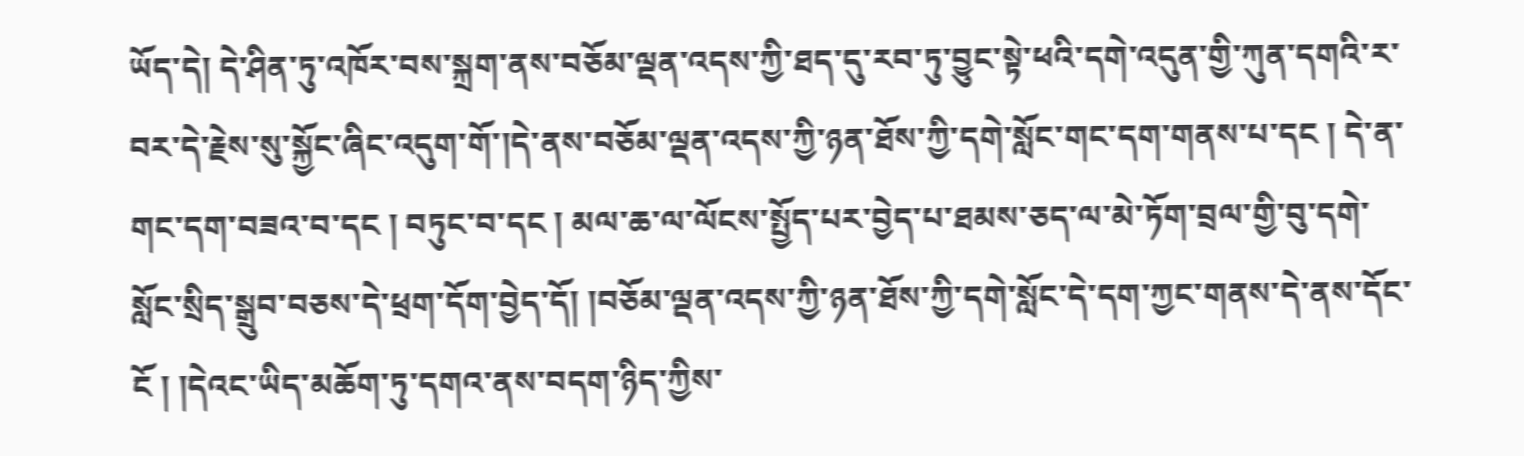ཡོད་དེ། དེ་ཤིན་ཏུ་འཁོར་བས་སྐྲག་ནས་བཅོམ་ལྡན་འདས་ཀྱི་ཐད་དུ་རབ་ཏུ་བྱུང་སྟེ་ཕའི་དགེ་འདུན་གྱི་ཀུན་དགའི་ར་བར་དེ་རྗེས་སུ་སྐྱོང་ཞིང་འདུག་གོ་།དེ་ནས་བཅོམ་ལྡན་འདས་ཀྱི་ཉན་ཐོས་ཀྱི་དགེ་སློང་གང་དག་གནས་པ་དང ། དེ་ན་གང་དག་བཟའ་བ་དང ། བཏུང་བ་དང ། མལ་ཆ་ལ་ལོངས་སྤྱོད་པར་བྱེད་པ་ཐམས་ཅད་ལ་མེ་ཏོག་བྲལ་གྱི་བུ་དགེ་སློང་སྲིད་སྒྲུབ་བཅས་དེ་ཕྲག་དོག་བྱེད་དོ། །བཅོམ་ལྡན་འདས་ཀྱི་ཉན་ཐོས་ཀྱི་དགེ་སློང་དེ་དག་ཀྱང་གནས་དེ་ནས་དོང་ངོ ། །དེའང་ཡིད་མཆོག་ཏུ་དགའ་ནས་བདག་ཉིད་ཀྱིས་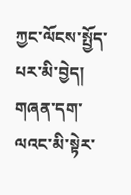ཀྱང་ལོངས་སྤྱོད་པར་མི་བྱེད། གཞན་དག་ལའང་མི་སྟེར་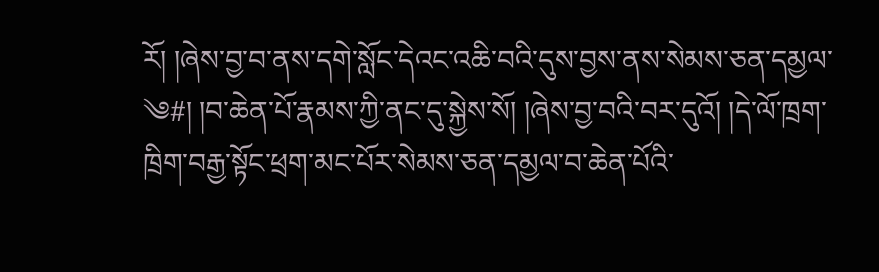རོ། །ཞེས་བྱ་བ་ནས་དགེ་སློང་དེའང་འཆི་བའི་དུས་བྱས་ནས་སེམས་ཅན་དམྱལ་
༄#། །བ་ཆེན་པོ་རྣམས་ཀྱི་ནང་དུ་སྐྱེས་སོ། །ཞེས་བྱ་བའི་བར་དུའོ། །དེ་ལོ་ཁྲག་ཁྲིག་བརྒྱ་སྟོང་ཕྲག་མང་པོར་སེམས་ཅན་དམྱལ་བ་ཆེན་པོའི་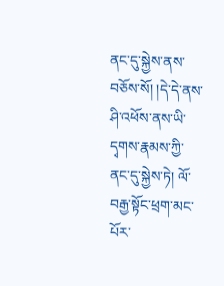ནང་དུ་སྐྱེས་ནས་བཅོས་སོ། །དེ་དེ་ནས་ཤི་འཕོས་ནས་ཡི་དྭགས་རྣམས་ཀྱི་ནང་དུ་སྐྱེས་ཏེ། ལོ་བརྒྱ་སྟོང་ཕྲག་མང་པོར་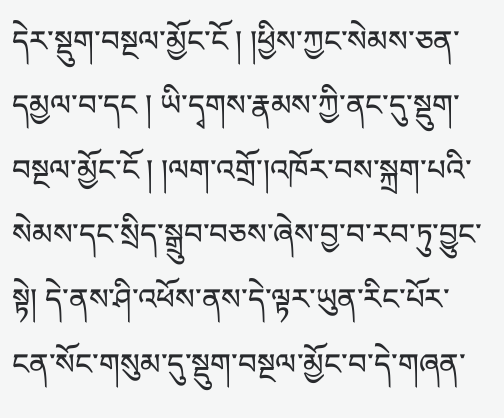དེར་སྡུག་བསྔལ་མྱོང་ངོ ། །ཕྱིས་ཀྱང་སེམས་ཅན་དམྱལ་བ་དང ། ཡི་དྭགས་རྣམས་ཀྱི་ནང་དུ་སྡུག་བསྔལ་མྱོང་ངོ ། །ལག་འགྲོ་།འཁོར་བས་སྐྲག་པའི་སེམས་དང་སྲིད་སྒྲུབ་བཅས་ཞེས་བྱ་བ་རབ་ཏུ་བྱུང་སྟེ། དེ་ནས་ཤི་འཕོས་ནས་དེ་ལྟར་ཡུན་རིང་པོར་ངན་སོང་གསུམ་དུ་སྡུག་བསྔལ་མྱོང་བ་དེ་གཞན་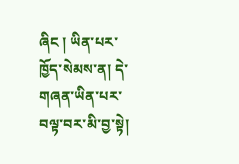ཞིང ། ཡིན་པར་ཁྱོད་སེམས་ན། དེ་གཞན་ཡིན་པར་བལྟ་བར་མི་བྱ་སྟེ།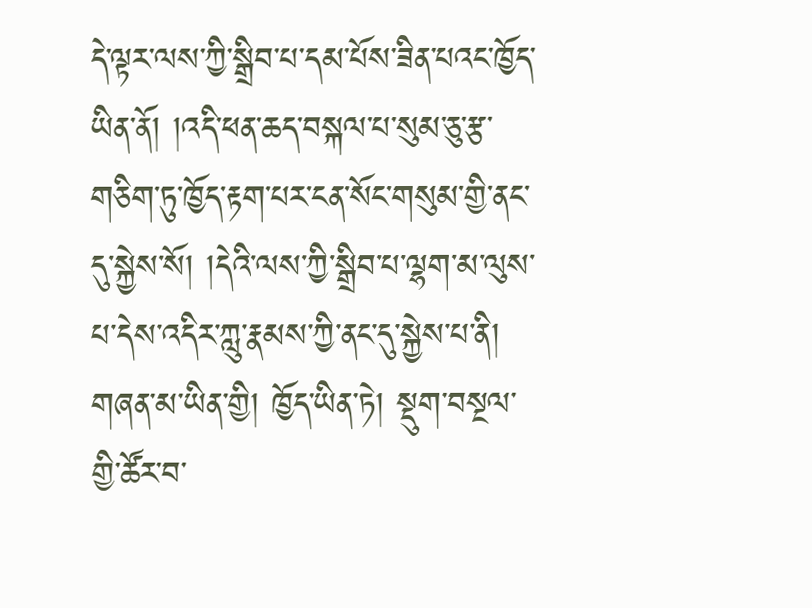དེ་ལྟར་ལས་ཀྱི་སྒྲིབ་པ་དམ་པོས་ཟིན་པའང་ཁྱོད་ཡིན་ནོ། །འདི་ཕན་ཆད་བསྐལ་པ་སུམ་ཅུ་རྩ་གཅིག་ཏུ་ཁྱོད་རྟག་པར་ངན་སོང་གསུམ་གྱི་ནང་དུ་སྐྱེས་སོ། །དེའི་ལས་ཀྱི་སྒྲིབ་པ་ལྷག་མ་ལུས་པ་དེས་འདིར་ཀླུ་རྣམས་ཀྱི་ནང་དུ་སྐྱེས་པ་ནི། གཞན་མ་ཡིན་གྱི། ཁྱོད་ཡིན་ཏེ། སྡུག་བསྔལ་གྱི་ཚོར་བ་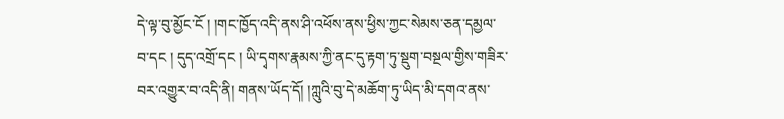དེ་ལྟ་བུ་མྱོང་ངོ ། །གང་ཁྱོད་འདི་ནས་ཤི་འཕོས་ནས་ཕྱིས་ཀྱང་སེམས་ཅན་དམྱལ་བ་དང ། དུད་འགྲོ་དང ། ཡི་དྭགས་རྣམས་ཀྱི་ནང་དུ་རྟག་ཏུ་སྡུག་བསྔལ་གྱིས་གཟིར་བར་འགྱུར་བ་འདི་ནི། གནས་ཡོད་དོ། །ཀླུའི་བུ་དེ་མཆོག་ཏུ་ཡིད་མི་དགའ་ནས་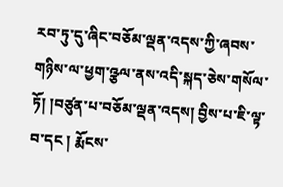རབ་ཏུ་དུ་ཞིང་བཅོམ་ལྡན་འདས་ཀྱི་ཞབས་གཉིས་ལ་ཕྱག་འྩལ་ནས་འདི་སྐད་ཅེས་གསོལ་ཏོ། །བཙུན་པ་བཅོམ་ལྡན་འདས། བྱིས་པ་ཇི་ལྟ་བ་དང ། རྨོངས་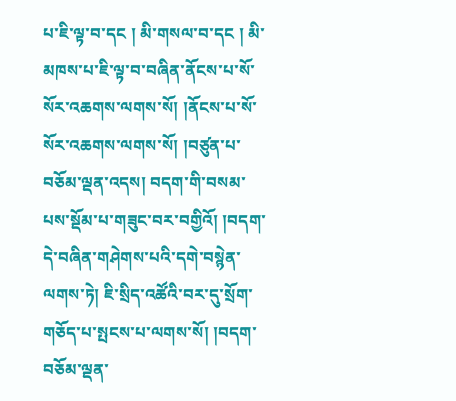པ་ཇི་ལྟ་བ་དང ། མི་གསལ་བ་དང ། མི་མཁས་པ་ཇི་ལྟ་བ་བཞིན་ནོངས་པ་སོ་སོར་འཆགས་ལགས་སོ། །ནོངས་པ་སོ་སོར་འཆགས་ལགས་སོ། །བཙུན་པ་བཅོམ་ལྡན་འདས། བདག་གི་བསམ་པས་སྡོམ་པ་གཟུང་བར་བགྱིའོ། །བདག་དེ་བཞིན་གཤེགས་པའི་དགེ་བསྙེན་ལགས་ཏེ། ཇི་སྲིད་འཚོའི་བར་དུ་སྲོག་གཅོད་པ་སྤངས་པ་ལགས་སོ། །བདག་བཅོམ་ལྡན་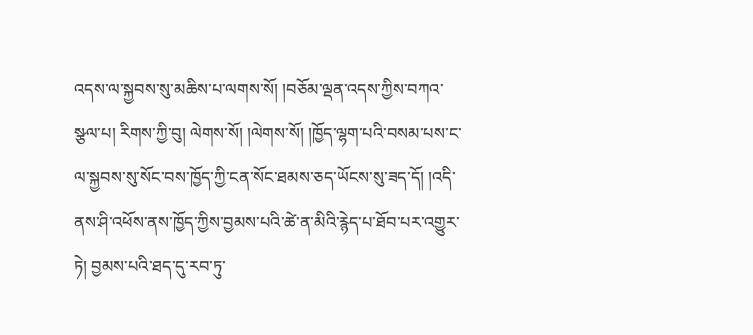འདས་ལ་སྐྱབས་སུ་མཆིས་པ་ལགས་སོ། །བཅོམ་ལྡན་འདས་ཀྱིས་བཀའ་སྩལ་པ། རིགས་ཀྱི་བུ། ལེགས་སོ། །ལེགས་སོ། །ཁྱོད་ལྷག་པའི་བསམ་པས་ང་ལ་སྐྱབས་སུ་སོང་བས་ཁྱོད་ཀྱི་ངན་སོང་ཐམས་ཅད་ཡོངས་སུ་ཟད་དོ། །འདི་ནས་ཤི་འཕོས་ནས་ཁྱོད་ཀྱིས་བྱམས་པའི་ཚེ་ན་མིའི་རྙེད་པ་ཐོབ་པར་འགྱུར་ཏེ། བྱམས་པའི་ཐད་དུ་རབ་ཏུ་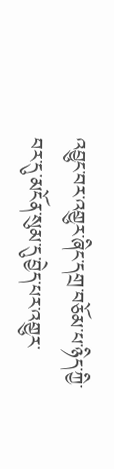འབྱུང་བར་འགྱུར་ཞིང་དགྲ་བཅོམ་པ་ཉིད་ཀྱི་བར་དུ་མངོན་སུམ་དུ་བྱེད་པར་འགྱུར་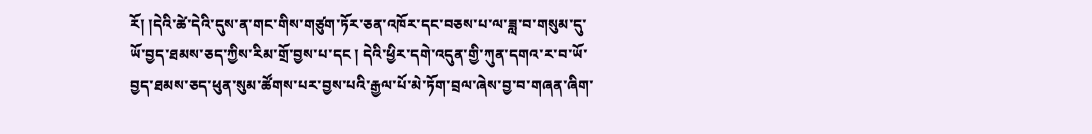རོ། །དེའི་ཚེ་དེའི་དུས་ན་གང་གིས་གཙུག་ཏོར་ཅན་འཁོར་དང་བཅས་པ་ལ་ཟླ་བ་གསུམ་དུ་ཡོ་བྱད་ཐམས་ཅད་ཀྱིས་རིམ་གྲོ་བྱས་པ་དང ། དེའི་ཕྱིར་དགེ་འདུན་གྱི་ཀུན་དགའ་ར་བ་ཡོ་བྱད་ཐམས་ཅད་ཕུན་སུམ་ཚོགས་པར་བྱས་པའི་རྒྱལ་པོ་མེ་ཏོག་བྲལ་ཞེས་བྱ་བ་གཞན་ཞིག་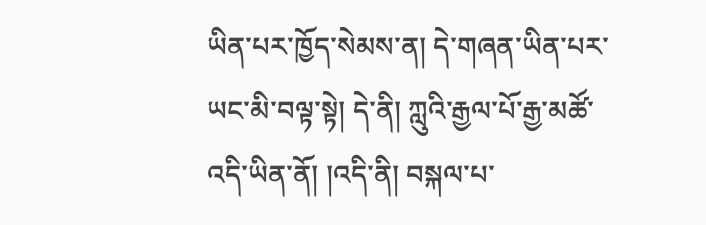ཡིན་པར་ཁྱོད་སེམས་ན། དེ་གཞན་ཡིན་པར་ཡང་མི་བལྟ་སྟེ། དེ་ནི། ཀླུའི་རྒྱལ་པོ་རྒྱ་མཚོ་འདི་ཡིན་ནོ། །འདི་ནི། བསྐལ་པ་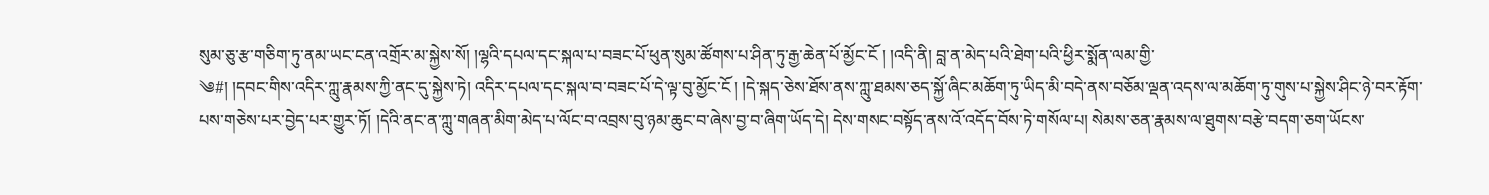སུམ་ཅུ་རྩ་གཅིག་ཏུ་ནམ་ཡང་ངན་འགྲོར་མ་སྐྱེས་སོ། །ལྷའི་དཔལ་དང་སྐལ་པ་བཟང་པོ་ཕུན་སུམ་ཚོགས་པ་ཤིན་ཏུ་རྒྱ་ཆེན་པོ་མྱོང་ངོ ། །འདི་ནི། བླ་ན་མེད་པའི་ཐེག་པའི་ཕྱིར་སྨོན་ལམ་གྱི་
༄#། །དབང་གིས་འདིར་ཀླུ་རྣམས་ཀྱི་ནང་དུ་སྐྱེས་ཏེ། འདིར་དཔལ་དང་སྐལ་བ་བཟང་པོ་དེ་ལྟ་བུ་མྱོང་ངོ ། །དེ་སྐད་ཅེས་ཐོས་ནས་ཀླུ་ཐམས་ཅད་སྐྱོ་ཞིང་མཆོག་ཏུ་ཡིད་མི་བདེ་ནས་བཅོམ་ལྡན་འདས་ལ་མཆོག་ཏུ་གུས་པ་སྐྱེས་ཤིང་ཉེ་བར་རྟོག་པས་གཅེས་པར་བྱེད་པར་གྱུར་ཏོ། །དེའི་ནང་ན་ཀླུ་གཞན་མིག་མེད་པ་ལོང་བ་འབྲས་བུ་ཉམ་ཆུང་བ་ཞེས་བྱ་བ་ཞིག་ཡོད་དེ། དེས་གསང་བསྟོད་ནས་འོ་འདོད་བོས་ཏེ་གསོལ་པ། སེམས་ཅན་རྣམས་ལ་ཐུགས་བརྩེ་བདག་ཅག་ཡོངས་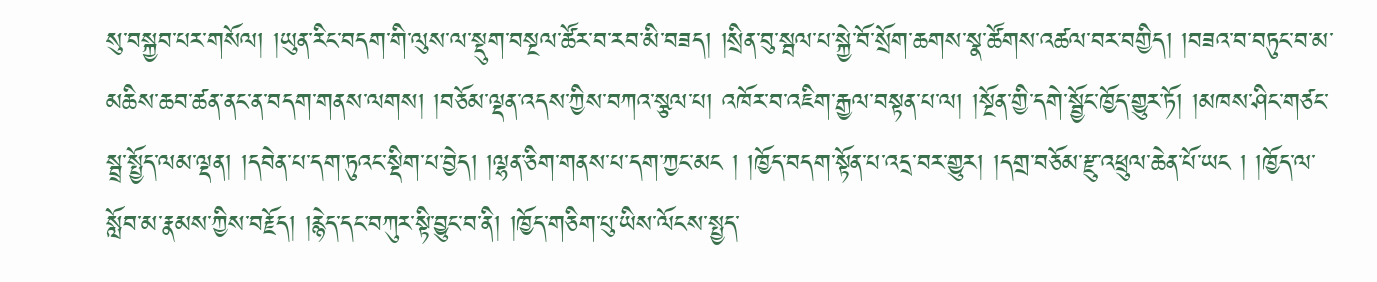སུ་བསྐྱབ་པར་གསོལ། །ཡུན་རིང་བདག་གི་ལུས་ལ་སྡུག་བསྔལ་ཚོར་བ་རབ་མི་བཟད། །སྲིན་བུ་སྦལ་པ་སྐྱེ་བོ་སྲོག་ཆགས་སྣ་ཚོགས་འཚལ་བར་བགྱིད། །བཟའ་བ་བཏུང་བ་མ་མཆིས་ཆབ་ཚན་ནང་ན་བདག་གནས་ལགས། །བཅོམ་ལྡན་འདས་ཀྱིས་བཀའ་སྩལ་པ། འཁོར་བ་འཇིག་རྒྱལ་བསྟན་པ་ལ། །སྔོན་གྱི་དགེ་སྦྱོང་ཁྱོད་གྱུར་ཏོ། །མཁས་ཤིང་གཙང་སྦྲ་སྤྱོད་ལམ་ལྡན། །དབེན་པ་དག་ཏུའང་སྡིག་པ་བྱེད། །ལྷན་ཅིག་གནས་པ་དག་ཀྱང་མང ། །ཁྱོད་བདག་སྟོན་པ་འདྲ་བར་གྱུར། །དགྲ་བཅོམ་རྫུ་འཕྲུལ་ཆེན་པོ་ཡང ། །ཁྱོད་ལ་སློབ་མ་རྣམས་ཀྱིས་བརྗོད། །རྙེད་དང་བཀུར་སྟི་བྱུང་བ་ནི། །ཁྱོད་གཅིག་པུ་ཡིས་ལོངས་སྤྱད་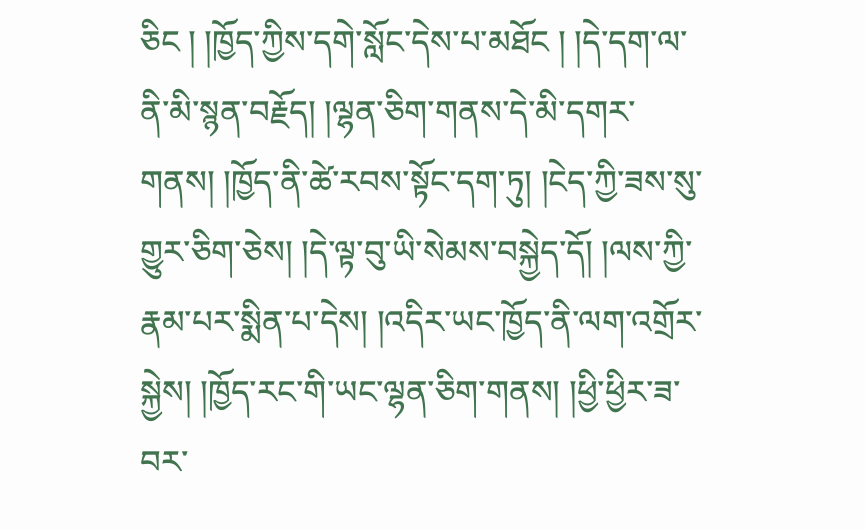ཅིང ། །ཁྱོད་ཀྱིས་དགེ་སློང་དེས་པ་མཐོང ། །དེ་དག་ལ་ནི་མི་སྙན་བརྗོད། །ལྷན་ཅིག་གནས་དེ་མི་དགར་གནས། །ཁྱོད་ནི་ཚེ་རབས་སྟོང་དག་ཏུ། །ངེད་ཀྱི་ཟས་སུ་གྱུར་ཅིག་ཅེས། །དེ་ལྟ་བུ་ཡི་སེམས་བསྐྱེད་དོ། །ལས་ཀྱི་
རྣམ་པར་སྨིན་པ་དེས། །འདིར་ཡང་ཁྱོད་ནི་ལག་འགྲོར་སྐྱེས། །ཁྱོད་རང་གི་ཡང་ལྷན་ཅིག་གནས། །ཕྱི་ཕྱིར་ཟ་བར་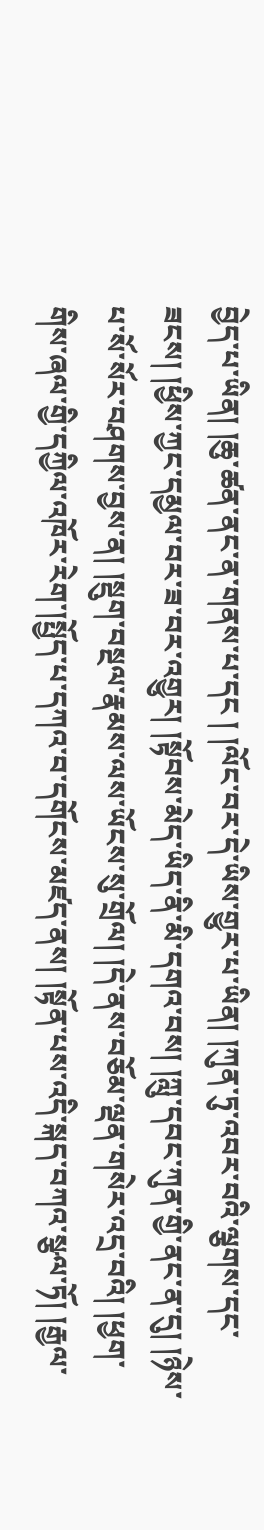བྱེད་པ་ཡིན། །ཆུ་ཚན་ནང་ན་གནས་པ་དང ། །ལོང་བར་དེ་ཡིས་གྱུར་པ་ཡིན། །ཀུན་ཏུ་འབར་བའི་ལྕགས་དང་ཟངས། །ཕྱིས་ཀྱང་དམྱལ་བར་ཟ་བར་འགྱུར། །སྟོབས་མེད་ཡིད་ནི་མི་དགའ་བས། །ཀླུ་དབང་ཀུན་གྱི་ནང་ན་དུ། །ཉེས་པ་སོ་སོར་བཤགས་བྱས་ན། །སྡུག་བསྔལ་རྣམས་ལས་ཡོངས་སུ་གྲོལ། །དེ་ནས་བཅོམ་ལྡན་གསེར་འདྲ་བའི། །ཕྱག་གིས་ཞལ་གྱི་དཀྱིལ་འཁོར་རེག་།སྤྱོད་པ་དཀའ་བ་དགོངས་མཛད་ནས། །སྟོན་པས་འདི་སྐད་བཀའ་སྩལ་ཏོ། །རྒྱལ་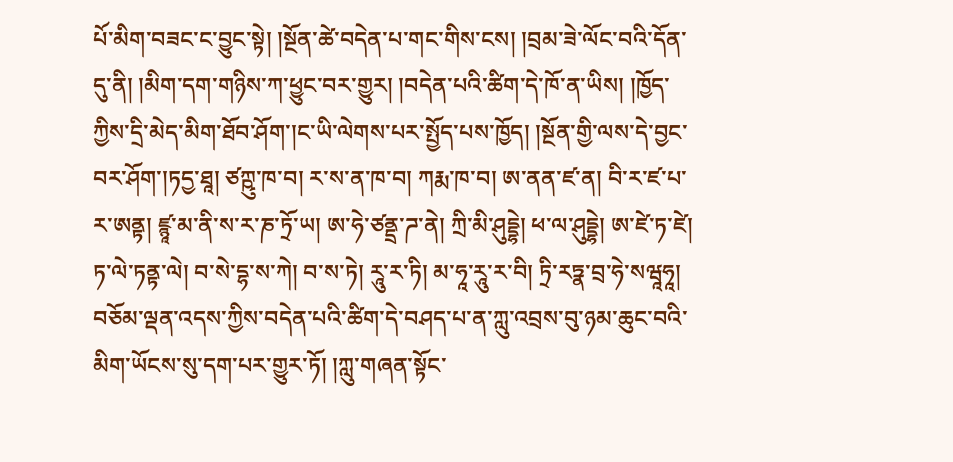པོ་མིག་བཟང་ང་བྱུང་སྟེ། །སྔོན་ཚེ་བདེན་པ་གང་གིས་ངས། །བྲམ་ཟེ་ལོང་བའི་དོན་དུ་ནི། །མིག་དག་གཉིས་ཀ་ཕྱུང་བར་གྱུར། །བདེན་པའི་ཚིག་དེ་ཁོ་ན་ཡིས། །ཁྱོད་ཀྱིས་དྲི་མེད་མིག་ཐོབ་ཤོག་།ང་ཡི་ལེགས་པར་སྤྱོད་པས་ཁྱོད། །སྔོན་གྱི་ལས་དེ་བྱང་བར་ཤོག་།ཏདྱ་ཐཱ། ཙཀྵུ་ཁ་བ། ར་ས་ན་ཁ་བ། ཀརྨ་ཁ་བ། ཨ་ནན་ཛ་ན། བི་ར་ཛ་པ་ར་ཨནྟ། ཛྙཱ་མ་ནི་ས་ར་ཎ་ཏྲོ་ཡ། ཨ་ཧེ་ཙནྡྲ་ཌ་ནེ། ཀྲི་མི་ཤུདྡྷེ། ཕ་ལ་ཤུདྡྷེ། ཨ་ཛེ་ཏ་ཛེ། ཏ་ལེ་ཏནྟ་ལེ། བ་སེ་དྷ་ས་ཀེ། བ་ས་ཏེ། རཱུ་ར་ཏི། མ་ཧཱ་རཱུ་ར་བི། ཏྲི་རཏྣ་བྲ་ཧེ་སཝཱཧཱ། བཅོམ་ལྡན་འདས་ཀྱིས་བདེན་པའི་ཚིག་དེ་བཤད་པ་ན་ཀླུ་འབྲས་བུ་ཉམ་ཆུང་བའི་མིག་ཡོངས་སུ་དག་པར་གྱུར་ཏོ། །ཀླུ་གཞན་སྟོང་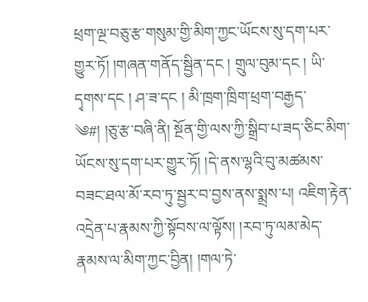ཕྲག་ལྔ་བཅུ་རྩ་གསུམ་གྱི་མིག་ཀྱང་ཡོངས་སུ་དག་པར་གྱུར་ཏོ། །གཞན་གནོད་སྦྱིན་དང ། གྲུལ་བུམ་དང ། ཡི་དྭགས་དང ། ཤ་ཟ་དང ། མི་ཁྲག་ཁྲིག་ཕྲག་བརྒྱད་
༄#། །ཅུ་རྩ་བཞི་ནི། སྔོན་གྱི་ལས་ཀྱི་སྒྲིབ་པ་ཟད་ཅིང་མིག་ཡོངས་སུ་དག་པར་གྱུར་ཏོ། །དེ་ནས་ལྷའི་བུ་མཚམས་བཟང་ཐལ་མོ་རབ་ཏུ་སྦྱར་བ་བྱས་ནས་སྨྲས་པ། འཇིག་རྟེན་འདྲེན་པ་རྣམས་ཀྱི་སྟོབས་ལ་ལྟོས། །རབ་ཏུ་ལམ་མེད་རྣམས་ལ་མིག་ཀྱང་བྱིན། །གལ་ཏེ་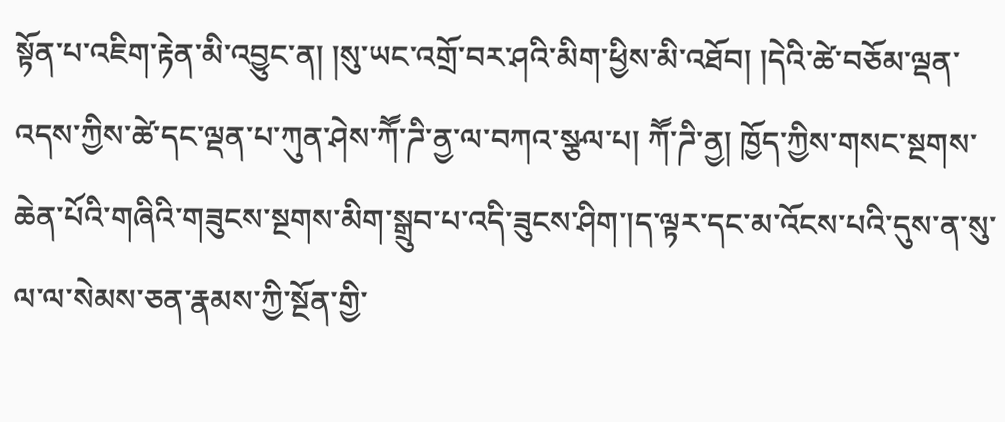སྟོན་པ་འཇིག་རྟེན་མི་འབྱུང་ན། །སུ་ཡང་འགྲོ་བར་ཤའི་མིག་ཕྱིས་མི་འཐོབ། །དེའི་ཚེ་བཅོམ་ལྡན་འདས་ཀྱིས་ཚེ་དང་ལྡན་པ་ཀུན་ཤེས་ཀཽ་ཌི་ནྱ་ལ་བཀའ་སྩལ་པ། ཀཽ་ཌི་ནྱ། ཁྱོད་ཀྱིས་གསང་སྔགས་ཆེན་པོའི་གཞིའི་གཟུངས་སྔགས་མིག་སྒྲུབ་པ་འདི་ཟུངས་ཤིག་།ད་ལྟར་དང་མ་འོངས་པའི་དུས་ན་སུ་ལ་ལ་སེམས་ཅན་རྣམས་ཀྱི་སྔོན་གྱི་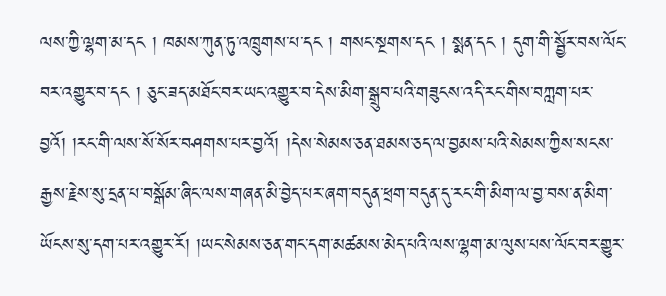ལས་ཀྱི་ལྷག་མ་དང ། ཁམས་ཀུན་ཏུ་འཁྲུགས་པ་དང ། གསང་སྔགས་དང ། སྨན་དང ། དུག་གི་སྦྱོར་བས་ལོང་བར་འགྱུར་བ་དང ། ཅུང་ཟད་མཐོང་བར་ཡང་འགྱུར་བ་དེས་མིག་སྒྲུབ་པའི་གཟུངས་འདི་རང་གིས་བཀླག་པར་བྱའོ། །རང་གི་ལས་སོ་སོར་བཤགས་པར་བྱའོ། །དེས་སེམས་ཅན་ཐམས་ཅད་ལ་བྱམས་པའི་སེམས་ཀྱིས་སངས་རྒྱས་རྗེས་སུ་དྲན་པ་བསྒོམ་ཞིང་ལས་གཞན་མི་བྱེད་པར་ཞག་བདུན་ཕྲག་བདུན་དུ་རང་གི་མིག་ལ་བྱ་བས་ན་མིག་ཡོངས་སུ་དག་པར་འགྱུར་རོ། །ཡང་སེམས་ཅན་གང་དག་མཚམས་མེད་པའི་ལས་ལྷག་མ་ལུས་པས་ལོང་བར་གྱུར་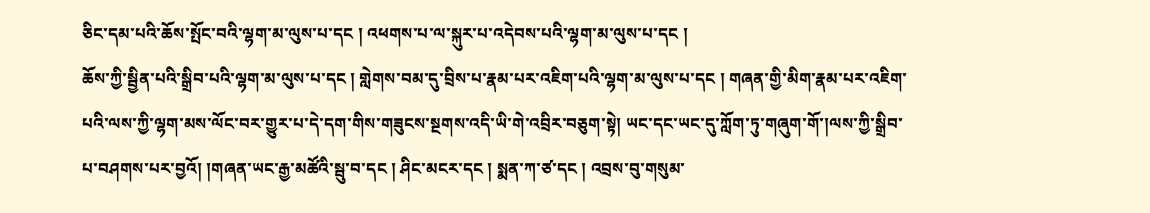ཅིང་དམ་པའི་ཆོས་སྤོང་བའི་ལྷག་མ་ལུས་པ་དང ། འཕགས་པ་ལ་སྐུར་པ་འདེབས་པའི་ལྷག་མ་ལུས་པ་དང །
ཆོས་ཀྱི་སྦྱིན་པའི་སྒྲིབ་པའི་ལྷག་མ་ལུས་པ་དང ། གླེགས་བམ་དུ་བྲིས་པ་རྣམ་པར་འཇིག་པའི་ལྷག་མ་ལུས་པ་དང ། གཞན་གྱི་མིག་རྣམ་པར་འཇིག་པའི་ལས་ཀྱི་ལྷག་མས་ལོང་བར་གྱུར་པ་དེ་དག་གིས་གཟུངས་སྔགས་འདི་ཡི་གེ་འབྲིར་བཅུག་སྟེ། ཡང་དང་ཡང་དུ་ཀློག་ཏུ་གཞུག་གོ་།ལས་ཀྱི་སྒྲིབ་པ་བཤགས་པར་བྱའོ། །གཞན་ཡང་རྒྱ་མཚོའི་སྦུ་བ་དང ། ཤིང་མངར་དང ། སྨན་ཀ་ཙ་དང ། འབྲས་བུ་གསུམ་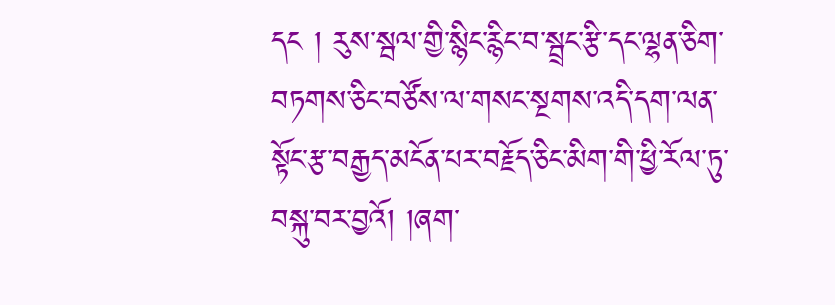དང ། རུས་སྦལ་གྱི་སྙིང་རྙིང་བ་སྦྲང་རྩི་དང་ལྷན་ཅིག་བཏགས་ཅིང་བཙོས་ལ་གསང་སྔགས་འདི་དག་ལན་སྟོང་རྩ་བརྒྱད་མངོན་པར་བརྗོད་ཅིང་མིག་གི་ཕྱི་རོལ་ཏུ་བསྐུ་བར་བྱའོ། །ཞག་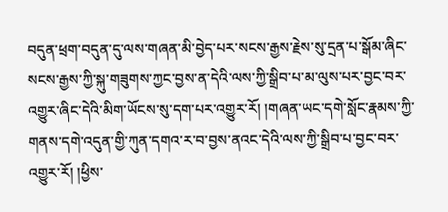བདུན་ཕྲག་བདུན་དུ་ལས་གཞན་མི་བྱེད་པར་སངས་རྒྱས་རྗེས་སུ་དྲན་པ་སྒོམ་ཞིང་སངས་རྒྱས་ཀྱི་སྐུ་གཟུགས་ཀྱང་བྱས་ན་དེའི་ལས་ཀྱི་སྒྲིབ་པ་མ་ལུས་པར་བྱང་བར་འགྱུར་ཞིང་དེའི་མིག་ཡོངས་སུ་དག་པར་འགྱུར་རོ། །གཞན་ཡང་དགེ་སློང་རྣམས་ཀྱི་གནས་དགེ་འདུན་གྱི་ཀུན་དགའ་ར་བ་བྱས་ནའང་དེའི་ལས་ཀྱི་སྒྲིབ་པ་བྱང་བར་འགྱུར་རོ། །ཕྱིས་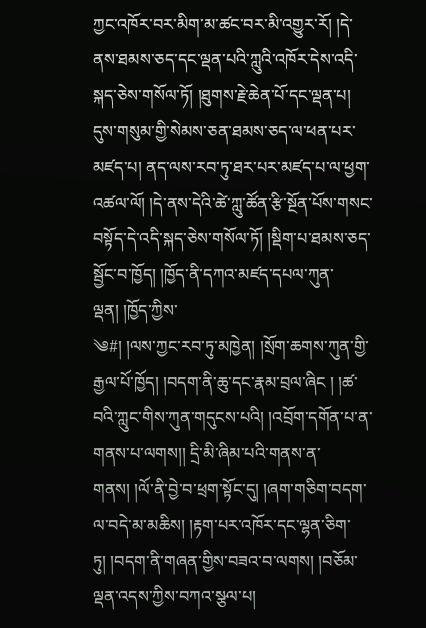ཀྱང་འཁོར་བར་མིག་མ་ཚང་བར་མི་འགྱུར་རོ། །དེ་ནས་ཐམས་ཅད་དང་ལྡན་པའི་ཀླུའི་འཁོར་དེས་འདི་སྐད་ཅེས་གསོལ་ཏོ། །ཐུགས་རྗེ་ཆེན་པོ་དང་ལྡན་པ། དུས་གསུམ་གྱི་སེམས་ཅན་ཐམས་ཅད་ལ་ཕན་པར་མཛད་པ། ནད་ལས་རབ་ཏུ་ཐར་པར་མཛད་པ་ལ་ཕྱག་འཚལ་ལོ། །དེ་ནས་དེའི་ཚེ་ཀླུ་ཚོན་རྩི་སྔོན་པོས་གསང་བསྟོད་དེ་འདི་སྐད་ཅེས་གསོལ་ཏོ། །སྡིག་པ་ཐམས་ཅད་སྦྱོང་བ་ཁྱོད། །ཁྱོད་ནི་དཀའ་མཛད་དཔལ་ཀུན་ལྡན། །ཁྱོད་ཀྱིས་
༄#། །ལས་ཀྱང་རབ་ཏུ་མཁྱེན། །སྲོག་ཆགས་ཀུན་གྱི་རྒྱལ་པོ་ཁྱོད། །བདག་ནི་ཆུ་དང་རྣམ་བྲལ་ཞིང ། །ཚ་བའི་ཀླུང་གིས་ཀུན་གདུངས་པའི། །འབྲོག་དགོན་པ་ན་གནས་པ་ལགས།། དྲི་མི་ཞིམ་པའི་གནས་ན་གནས། །ལོ་ནི་བྱེ་བ་ཕྲག་སྟོང་དུ། །ཞག་གཅིག་བདག་ལ་བདེ་མ་མཆིས། །རྟག་པར་འཁོར་དང་ལྷན་ཅིག་ཏུ། །བདག་ནི་གཞན་གྱིས་བཟའ་བ་ལགས། །བཅོམ་ལྡན་འདས་ཀྱིས་བཀའ་སྩལ་པ།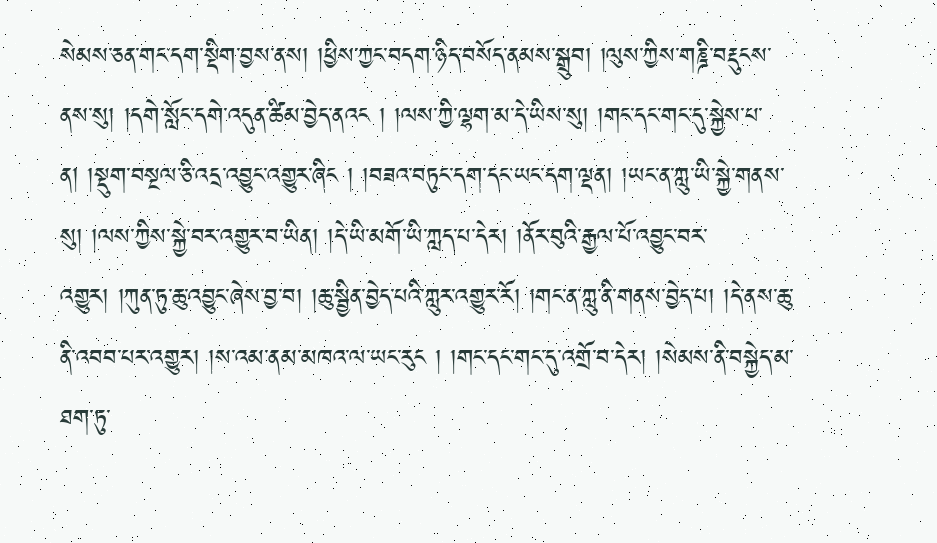སེམས་ཅན་གང་དག་སྡིག་བྱས་ནས། །ཕྱིས་ཀྱང་བདག་ཉིད་བསོད་ནམས་སྒྲུབ། །ལུས་ཀྱིས་གཎྜི་བརྡུངས་ནས་སུ། །དགེ་སློང་དགེ་འདུན་ཚིམ་བྱེད་ནའང ། །ལས་ཀྱི་ལྷག་མ་དེ་ཡིས་སུ། །གང་དང་གང་དུ་སྐྱེས་པ་ན། །སྡུག་བསྔལ་ཅི་འདྲ་འབྱུང་འགྱུར་ཞིང ། །བཟའ་བཏུང་དག་དང་ཡང་དག་ལྡན། །ཡང་ན་ཀླུ་ཡི་སྐྱེ་གནས་སུ། །ལས་ཀྱིས་སྐྱེ་བར་འགྱུར་བ་ཡིན། །དེ་ཡི་མགོ་ཡི་ཀླད་པ་དེར། །ནོར་བུའི་རྒྱལ་པོ་འབྱུང་བར་འགྱུར། །ཀུན་ཏུ་ཆུ་འབྱུང་ཞེས་བྱ་བ། །ཆུ་སྦྱིན་བྱེད་པའི་ཀླུར་འགྱུར་རོ། །གང་ན་ཀླུ་ནི་གནས་བྱེད་པ། །དེ་ནས་ཆུ་ནི་འབབ་པར་འགྱུར། །ས་འམ་ནམ་མཁའ་ལ་ཡང་རུང ། །གང་དང་གང་དུ་འགྲོ་བ་དེར། །སེམས་ནི་བསྐྱེད་མ་ཐག་ཏུ་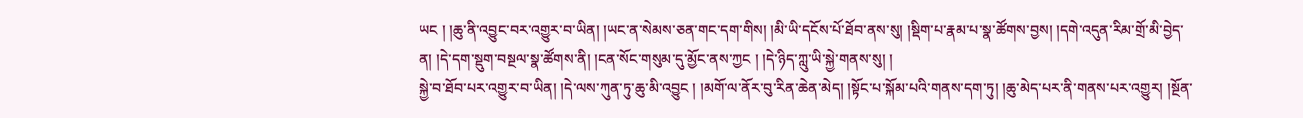ཡང ། །ཆུ་ནི་འབྱུང་བར་འགྱུར་བ་ཡིན། །ཡང་ན་སེམས་ཅན་གང་དག་གིས། །མི་ཡི་དངོས་པོ་ཐོབ་ནས་སུ། །སྡིག་པ་རྣམ་པ་སྣ་ཚོགས་བྱས། །དགེ་འདུན་རིམ་གྲོ་མི་བྱེད་ན། །དེ་དག་སྡུག་བསྔལ་སྣ་ཚོགས་ནི། །ངན་སོང་གསུམ་དུ་མྱོང་ནས་ཀྱང ། །དེ་ཉིད་ཀླུ་ཡི་སྐྱེ་གནས་སུ། །
སྐྱེ་བ་ཐོབ་པར་འགྱུར་བ་ཡིན། །དེ་ལས་ཀུན་ཏུ་ཆུ་མི་འབྱུང ། །མགོ་ལ་ནོར་བུ་རིན་ཆེན་མེད། །སྟོང་པ་སྐོམ་པའི་གནས་དག་ཏུ། །ཆུ་མེད་པར་ནི་གནས་པར་འགྱུར། །སྔོན་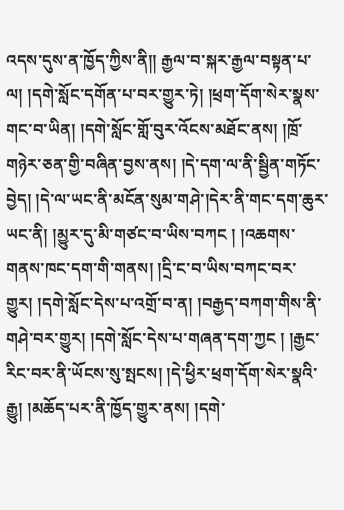འདས་དུས་ན་ཁྱོད་ཀྱིས་ནི།། རྒྱལ་བ་སྐར་རྒྱལ་བསྟན་པ་ལ། །དགེ་སློང་དགོན་པ་བར་གྱུར་ཏེ། །ཕྲག་དོག་སེར་སྣས་གང་བ་ཡིན། །དགེ་སློང་གློ་བུར་འོངས་མཐོང་ནས། །ཁྲོ་གཉེར་ཅན་གྱི་བཞིན་བྱས་ནས། །དེ་དག་ལ་ནི་སྦྱིན་གཏོང་བྱེད། །དེ་ལ་ཡང་ནི་མངོན་སུམ་གཤེ་།དེར་ནི་གང་དག་ཆུར་ཡང་ནི། །མྱུར་དུ་མི་གཙང་བ་ཡིས་བཀང ། །འཆགས་གནས་ཁང་དག་གི་གནས། །དྲི་ང་བ་ཡིས་བཀང་བར་གྱུར། །དགེ་སློང་དེས་པ་འགྲོ་བ་ན། །བརྒྱད་བཀག་གིས་ནི་གཤེ་བར་གྱུར། །དགེ་སློང་དེས་པ་གཞན་དག་ཀྱང ། །རྒྱང་རིང་བར་ནི་ཡོངས་སུ་སྤངས། །དེ་ཕྱིར་ཕྲག་དོག་སེར་སྣའི་རྒྱུ། །མཆོད་པར་ནི་ཁྱོད་གྱུར་ནས། །དགེ་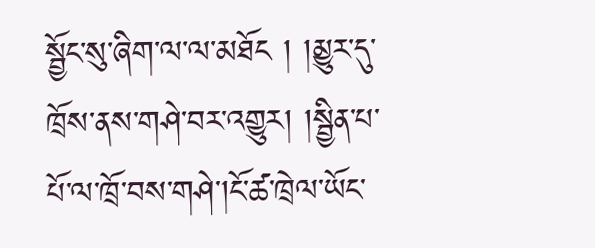སྦྱོང་སུ་ཞིག་ལ་ལ་མཐོང ། །མྱུར་དུ་ཁྲོས་ནས་གཤེ་བར་འགྱུར། །སྦྱིན་པ་པོ་ལ་ཁྲོ་བས་གཤེ་།ངོ་ཚ་ཁྲེལ་ཡོང་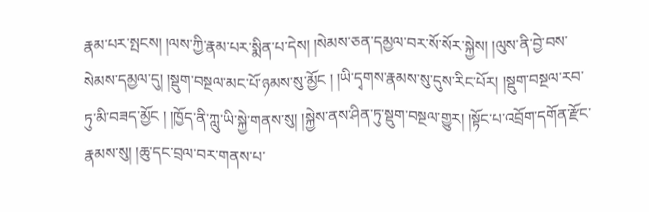རྣམ་པར་སྤངས། །ལས་ཀྱི་རྣམ་པར་སྨིན་པ་དེས། །སེམས་ཅན་དམྱལ་བར་སོ་སོར་སྐྱེས། །ལུས་ནི་བྱེ་བས་སེམས་དམྱལ་དུ། །སྡུག་བསྔལ་མང་པོ་ཉམས་སུ་མྱོང ། །ཡི་དྭགས་རྣམས་སུ་དུས་རིང་པོར། །སྡུག་བསྔལ་རབ་ཏུ་མི་བཟད་མྱོང ། །ཁྱོད་ནི་ཀླུ་ཡི་སྐྱེ་གནས་སུ། །སྐྱེས་ནས་ཤིན་ཏུ་སྡུག་བསྔལ་གྱུར། །སྟོང་པ་འབྲོག་དགོན་རྫོང་རྣམས་སུ། །ཆུ་དང་བྲལ་བར་གནས་པ་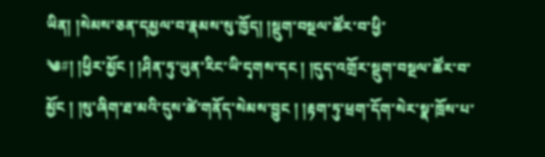ཡིན། །སེམས་ཅན་དམྱལ་བ་རྣམས་སུ་ཁྱོད། །སྡུག་བསྔལ་ཚོར་བ་ཕྱི་
༄#། །ཕྱིར་མྱོང ། །ཤིན་ཏུ་ཡུན་རིང་ཡི་དྭགས་དང ། །དུད་འགྲོར་སྡུག་བསྔལ་ཚོར་བ་མྱོང ། །སུ་ཞིག་ཐ་མའི་དུས་ཚེ་གནོད་སེམས་བྱུང ། །རྟག་ཏུ་ཕྲག་དོག་སེར་སྣ་ཁྲོས་པ་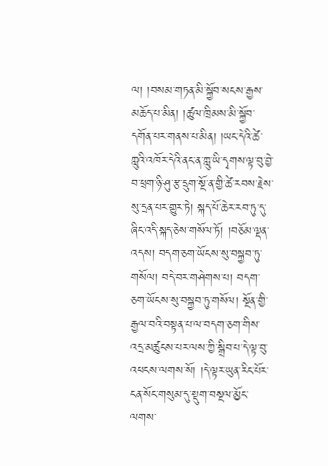ལ། །བསམ་གཏན་མི་སྐྱོབ་སངས་རྒྱས་མཆོད་པ་མིན། །ཚུལ་ཁྲིམས་མི་སྐྱོབ་དགོན་པར་གནས་པ་མིན། །ཡང་དེའི་ཚེ་ཀླུའི་འཁོར་དེའི་ནང་ན་ཀླུ་ཡི་དྭགས་ལྟ་བུ་བྱེ་བ་ཕྲག་ཉི་ཤུ་རྩ་དྲུག་སྔོ་ན་གྱི་ཚེ་རབས་རྗེས་སུ་དྲན་པར་གྱུར་ཏེ། སྐད་པོ་ཆེར་རབ་ཏུ་དུ་ཞིང་འདི་སྐད་ཅེས་གསོལ་ཏོ། །བཅོམ་ལྡན་འདས། བདག་ཅག་ཡོངས་སུ་བསྐྱབ་ཏུ་གསོལ། བདེ་བར་གཤེགས་པ། བདག་ཅག་ཡོངས་སུ་བསྐྱབ་ཏུ་གསོལ། སྔོན་གྱི་རྒྱལ་བའི་བསྟན་པ་ལ་བདག་ཅག་གིས་འདྲ་མཚུངས་པར་ལས་ཀྱི་སྒྲིབ་པ་དེ་ལྟ་བུ་འཕངས་ལགས་སོ། །དེ་ལྟར་ཡུན་རིང་པོར་ངན་སོང་གསུམ་དུ་སྡུག་བསྔལ་མྱོང་ལགས་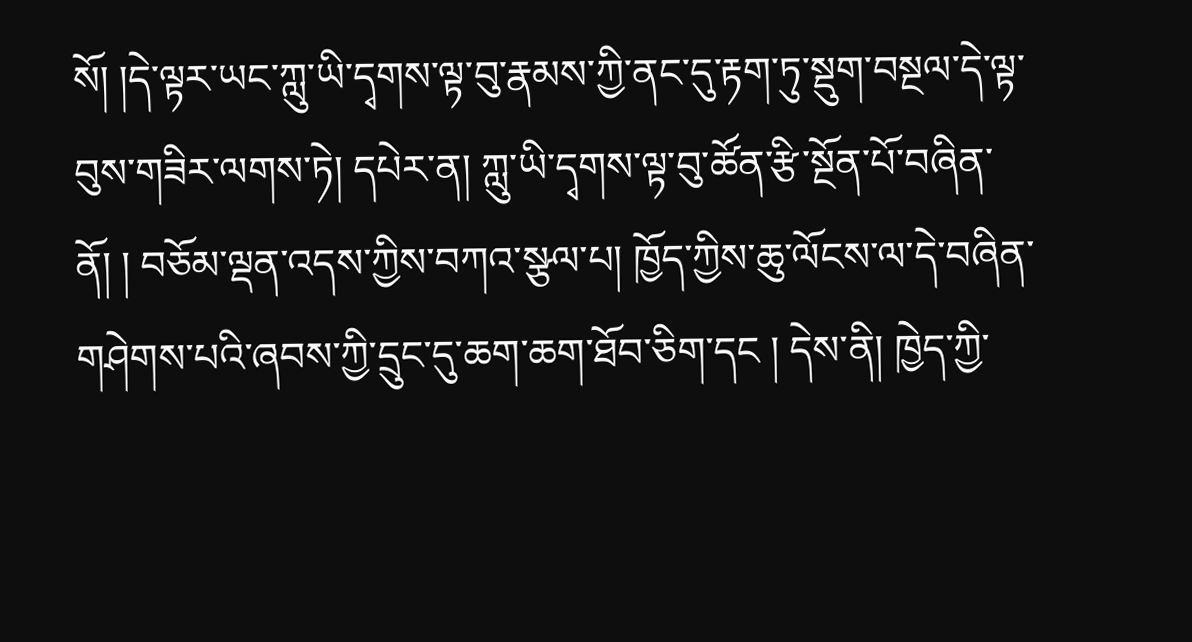སོ། །དེ་ལྟར་ཡང་ཀླུ་ཡི་དྭགས་ལྟ་བུ་རྣམས་ཀྱི་ནང་དུ་རྟག་ཏུ་སྡུག་བསྔལ་དེ་ལྟ་བུས་གཟིར་ལགས་ཏེ། དཔེར་ན། ཀླུ་ཡི་དྭགས་ལྟ་བུ་ཚོན་རྩི་སྔོན་པོ་བཞིན་ནོ། ། བཅོམ་ལྡན་འདས་ཀྱིས་བཀའ་སྩལ་པ། ཁྱོད་ཀྱིས་ཆུ་ལོངས་ལ་དེ་བཞིན་གཤེགས་པའི་ཞབས་ཀྱི་དྲུང་དུ་ཆག་ཆག་ཐོབ་ཅིག་དང ། དེས་ནི། ཁྱེད་ཀྱི་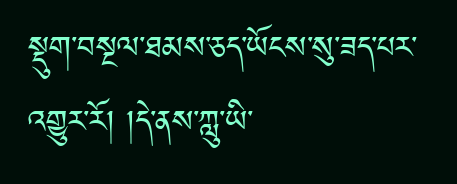སྡུག་བསྔལ་ཐམས་ཅད་ཡོངས་སུ་ཟད་པར་འགྱུར་རོ། །དེ་ནས་ཀླུ་ཡི་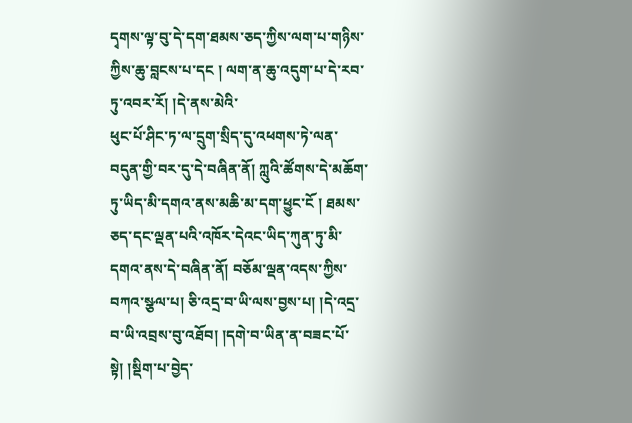དྭགས་ལྟ་བུ་དེ་དག་ཐམས་ཅད་ཀྱིས་ལག་པ་གཉིས་ཀྱིས་ཆུ་བླངས་པ་དང ། ལག་ན་ཆུ་འདུག་པ་དེ་རབ་ཏུ་འབར་རོ། །དེ་ནས་མེའི་
ཕུང་པོ་ཤིང་ཏ་ལ་དྲུག་སྲིད་དུ་འཕགས་ཏེ་ལན་བདུན་གྱི་བར་དུ་དེ་བཞིན་ནོ། ཀླུའི་ཚོགས་དེ་མཆོག་ཏུ་ཡིད་མི་དགའ་ནས་མཆི་མ་དག་ཕྱུང་ངོ ། ཐམས་ཅད་དང་ལྡན་པའི་འཁོར་དེའང་ཡིད་ཀུན་ཏུ་མི་དགའ་ནས་དེ་བཞིན་ནོ། བཅོམ་ལྡན་འདས་ཀྱིས་བཀའ་སྩལ་པ། ཅི་འདྲ་བ་ཡི་ལས་བྱས་པ། །དེ་འདྲ་བ་ཡི་འབྲས་བུ་འཐོབ། །དགེ་བ་ཡིན་ན་བཟང་པོ་སྟེ། །སྡིག་པ་བྱེད་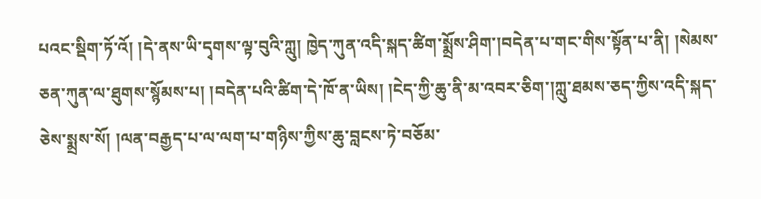པའང་སྡིག་ཏོ་འོ། །དེ་ནས་ཡི་དྭགས་ལྟ་བུའི་ཀླུ། ཁྱེད་ཀུན་འདི་སྐད་ཚིག་སྨྲོས་ཤིག་།བདེན་པ་གང་གིས་སྟོན་པ་ནི། །སེམས་ཅན་ཀུན་ལ་ཐུགས་སྙོམས་པ། །བདེན་པའི་ཚིག་དེ་ཁོ་ན་ཡིས། །ངེད་ཀྱི་ཆུ་ནི་མ་འབར་ཅིག་།ཀླུ་ཐམས་ཅད་ཀྱིས་འདི་སྐད་ཅེས་སྨྲས་སོ། །ལན་བརྒྱད་པ་ལ་ལག་པ་གཉིས་ཀྱིས་ཆུ་བླངས་ཏེ་བཅོམ་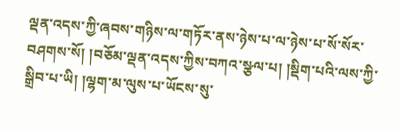ལྡན་འདས་ཀྱི་ཞབས་གཉིས་ལ་གཏོར་ནས་ཉེས་པ་ལ་ཉེས་པ་སོ་སོར་བཤགས་སོ། །བཅོམ་ལྡན་འདས་ཀྱིས་བཀའ་སྩལ་པ། །སྡིག་པའི་ལས་ཀྱི་སྒྲིབ་པ་ཡི། །ལྷག་མ་ལུས་པ་ཡོངས་སུ་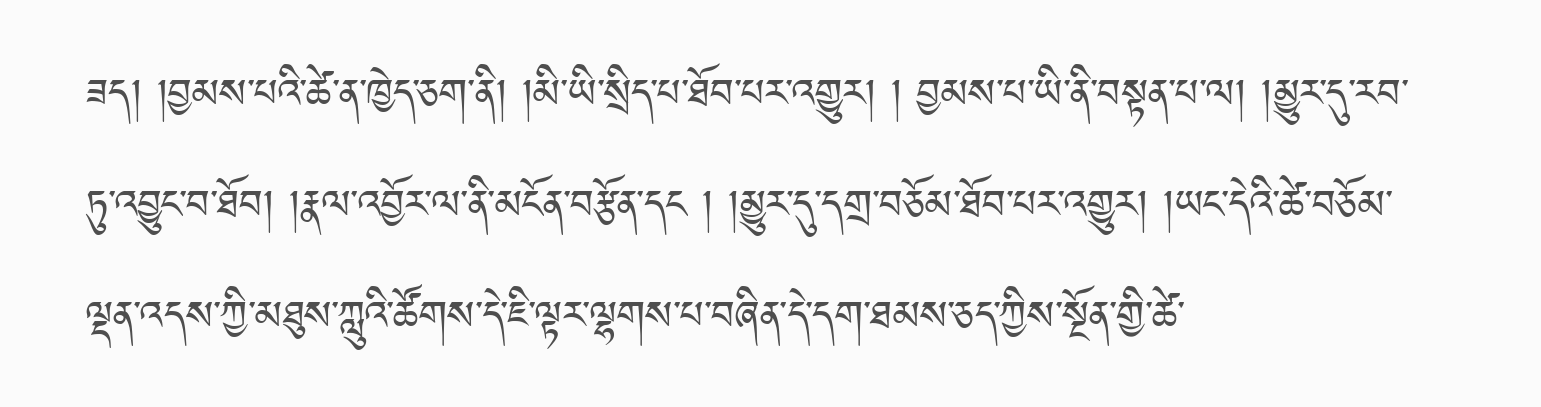ཟད། །བྱམས་པའི་ཚེ་ན་ཁྱེད་ཅག་ནི། །མི་ཡི་སྲིད་པ་ཐོབ་པར་འགྱུར། ། བྱམས་པ་ཡི་ནི་བསྟན་པ་ལ། །མྱུར་དུ་རབ་ཏུ་འབྱུང་བ་ཐོབ། །རྣལ་འབྱོར་ལ་ནི་མངོན་བརྩོན་དང ། །མྱུར་དུ་དགྲ་བཅོམ་ཐོབ་པར་འགྱུར། །ཡང་དེའི་ཚེ་བཅོམ་ལྡན་འདས་ཀྱི་མཐུས་ཀླུའི་ཚོགས་དེ་ཇི་ལྟར་ལྷགས་པ་བཞིན་དེ་དག་ཐམས་ཅད་ཀྱིས་སྔོན་གྱི་ཚེ་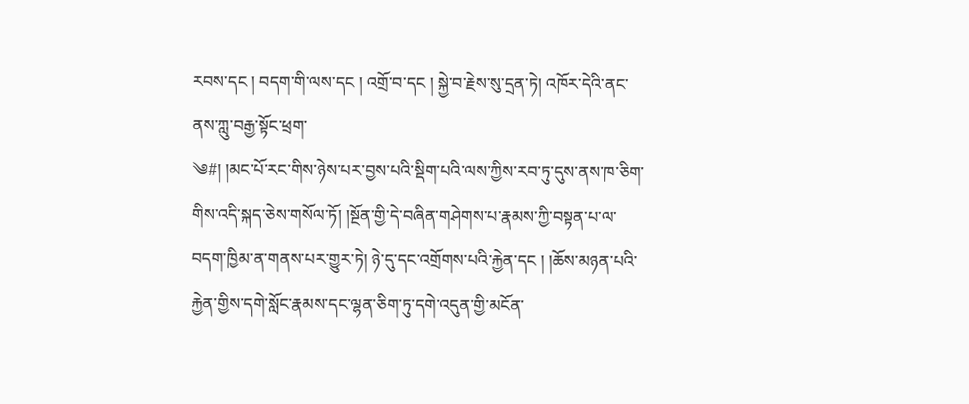རབས་དང ། བདག་གི་ལས་དང ། འགྲོ་བ་དང ། སྐྱེ་བ་རྗེས་སུ་དྲན་ཏེ། འཁོར་དེའི་ནང་ནས་ཀླུ་བརྒྱ་སྟོང་ཕྲག་
༄#། །མང་པོ་རང་གིས་ཉེས་པར་བྱས་པའི་སྡིག་པའི་ལས་ཀྱིས་རབ་ཏུ་དུས་ནས་ཁ་ཅིག་གིས་འདི་སྐད་ཅེས་གསོལ་ཏོ། །སྔོན་གྱི་དེ་བཞིན་གཤེགས་པ་རྣམས་ཀྱི་བསྟན་པ་ལ་བདག་ཁྱིམ་ན་གནས་པར་གྱུར་ཏེ། ཉེ་དུ་དང་འགྲོགས་པའི་རྐྱེན་དང ། །ཆོས་མཉན་པའི་རྐྱེན་གྱིས་དགེ་སློང་རྣམས་དང་ལྷན་ཅིག་ཏུ་དགེ་འདུན་གྱི་མངོན་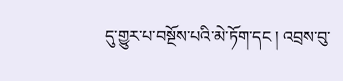དུ་གྱུར་པ་བསྔོས་པའི་མེ་ཏོག་དང ། འབྲས་བུ་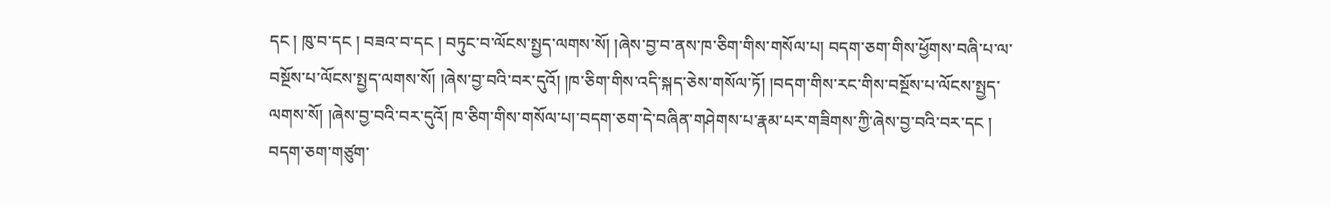དང ། ཁུ་བ་དང ། བཟའ་བ་དང ། བཏུང་བ་ལོངས་སྤྱད་ལགས་སོ། །ཞེས་བྱ་བ་ནས་ཁ་ཅིག་གིས་གསོལ་པ། བདག་ཅག་གིས་ཕྱོགས་བཞི་པ་ལ་བསྔོས་པ་ལོངས་སྤྱད་ལགས་སོ། །ཞེས་བྱ་བའི་བར་དུའོ། །ཁ་ཅིག་གིས་འདི་སྐད་ཅེས་གསོལ་ཏོ། །བདག་གིས་རང་གིས་བསྔོས་པ་ལོངས་སྤྱད་ལགས་སོ། །ཞེས་བྱ་བའི་བར་དུའོ། ཁ་ཅིག་གིས་གསོལ་པ།་བདག་ཅག་དེ་བཞིན་གཤེགས་པ་རྣམ་པར་གཟིགས་ཀྱི་ཞེས་བྱ་བའི་བར་དང ། བདག་ཅག་གཙུག་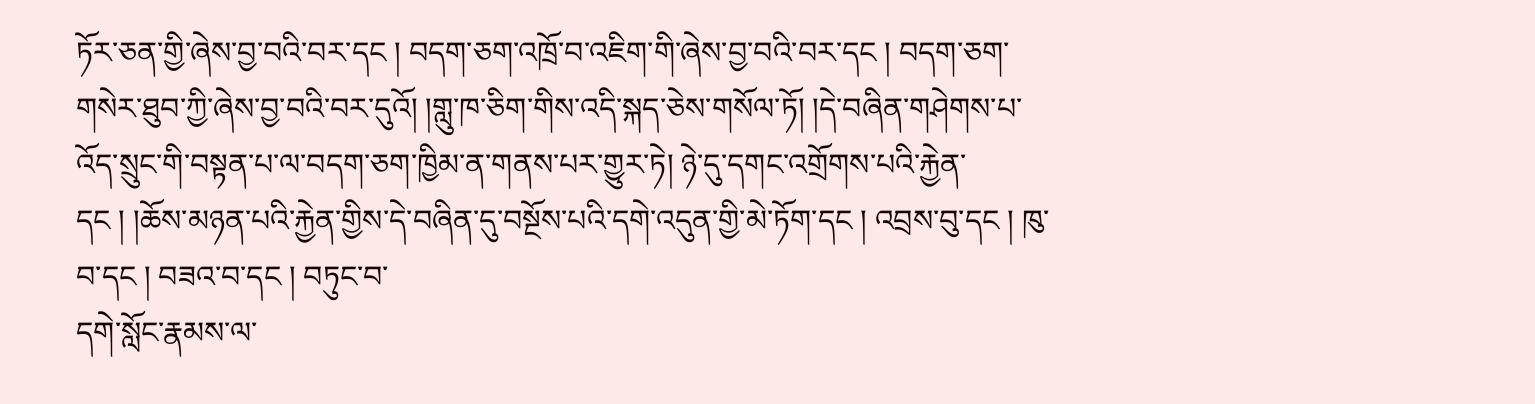ཏོར་ཅན་གྱི་ཞེས་བྱ་བའི་བར་དང ། བདག་ཅག་འཁྲོ་བ་འཇིག་གི་ཞེས་བྱ་བའི་བར་དང ། བདག་ཅག་གསེར་ཐུབ་ཀྱི་ཞེས་བྱ་བའི་བར་དུའོ། །གླུ་ཁ་ཅིག་གིས་འདི་སྐད་ཅེས་གསོལ་ཏོ། །དེ་བཞིན་གཤེགས་པ་འོད་སྲུང་གི་བསྟན་པ་ལ་བདག་ཅག་ཁྱིམ་ན་གནས་པར་གྱུར་ཏེ། ཉེ་དུ་དགང་འགྲོགས་པའི་རྐྱེན་དང ། །ཆོས་མཉན་པའི་རྐྱེན་གྱིས་དེ་བཞིན་དུ་བསྔོས་པའི་དགེ་འདུན་གྱི་མེ་ཏོག་དང ། འབྲས་བུ་དང ། ཁུ་བ་དང ། བཟའ་བ་དང ། བཏུང་བ་
དགེ་སློང་རྣམས་ལ་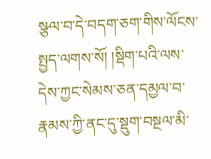སྩལ་བ་དེ་བདག་ཅག་གིས་ལོངས་སྤྱད་ལགས་སོ། །སྡིག་པའི་ལས་དེས་ཀྱང་སེམས་ཅན་དམྱལ་བ་རྣམས་ཀྱི་ནང་དུ་སྡུག་བསྔལ་མི་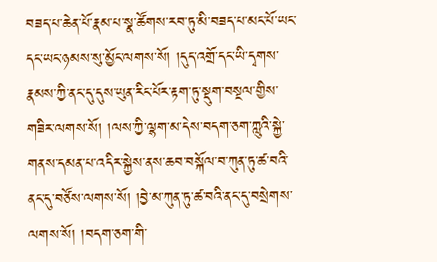བཟད་པ་ཆེན་པོ་རྣམ་པ་སྣ་ཚོགས་རབ་ཏུ་མི་བཟད་པ་མང་པོ་ཡང་དང་ཡང་ཉམས་སུ་མྱོང་ལགས་སོ། །དུད་འགྲོ་དང་ཡི་དྭགས་རྣམས་ཀྱི་ནང་དུ་དུས་ཡུན་རིང་པོར་རྟག་ཏུ་སྡུག་བསྔལ་གྱིས་གཟིར་ལགས་སོ། །ལས་ཀྱི་ལྷག་མ་དེས་བདག་ཅག་ཀླུའི་སྐྱེ་གནས་དམན་པ་འདིར་སྐྱེས་ནས་ཆབ་བསྐོལ་བ་ཀུན་ཏུ་ཚ་བའི་ནང་དུ་བཙོས་ལགས་སོ། །བྱེ་མ་ཀུན་ཏུ་ཚ་བའི་ནང་དུ་བསྲེགས་ལགས་སོ། །བདག་ཅག་གི་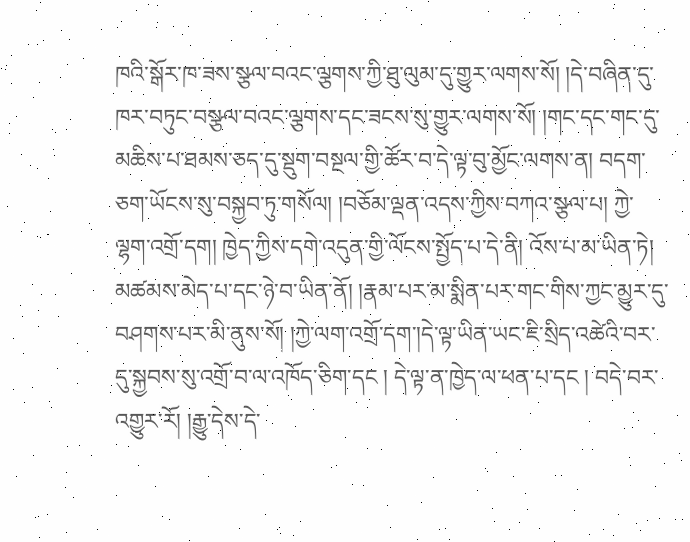ཁའི་སྒོར་ཁ་ཟས་སྩལ་བའང་ལྕགས་ཀྱི་ཐུ་ལུམ་དུ་གྱུར་ལགས་སོ། །དེ་བཞིན་དུ་ཁར་བཏུང་བསྩལ་བའང་ལྕགས་དང་ཟངས་སུ་གྱུར་ལགས་སོ། །གང་དང་གང་དུ་མཆིས་པ་ཐམས་ཅད་དུ་སྡུག་བསྔལ་གྱི་ཚོར་བ་དེ་ལྟ་བུ་མྱོང་ལགས་ན། བདག་ཅག་ཡོངས་སུ་བསྐྱབ་ཏུ་གསོལ། །བཅོམ་ལྡན་འདས་ཀྱིས་བཀའ་སྩལ་པ། ཀྱེ་ལྷག་འགྲོ་དག། ཁྱེད་ཀྱིས་དགེ་འདུན་གྱི་ལོངས་སྤྱོད་པ་དེ་ནི། འོས་པ་མ་ཡིན་ཏེ། མཚམས་མེད་པ་དང་ཉེ་བ་ཡིན་ནོ། །རྣམ་པར་མ་སྨིན་པར་གང་གིས་ཀྱང་མྱུར་དུ་བཤགས་པར་མི་ནུས་སོ། །ཀྱེ་ལག་འགྲོ་དག་།དེ་ལྟ་ཡིན་ཡང་ཇི་སྲིད་འཚེའི་བར་དུ་སྐྱབས་སུ་འགྲོ་བ་ལ་འཁོད་ཅིག་དང ། དེ་ལྟ་ན་ཁྱེད་ལ་ཕན་པ་དང ། བདེ་བར་འགྱུར་རོ། །རྒྱུ་དེས་དེ་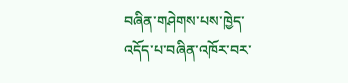བཞིན་གཤེགས་པས་ཁྱེད་འདོད་པ་བཞིན་འཁོར་བར་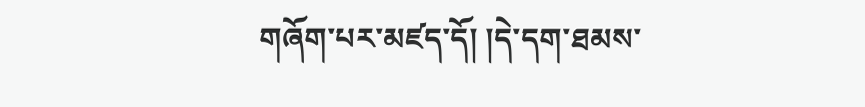གཞོག་པར་མཛད་དོ། །དེ་དག་ཐམས་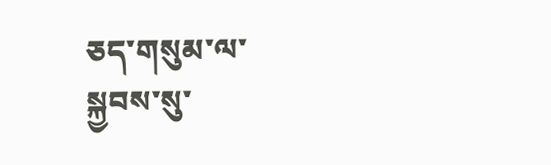ཅད་གསུམ་ལ་སྐྱབས་སུ་